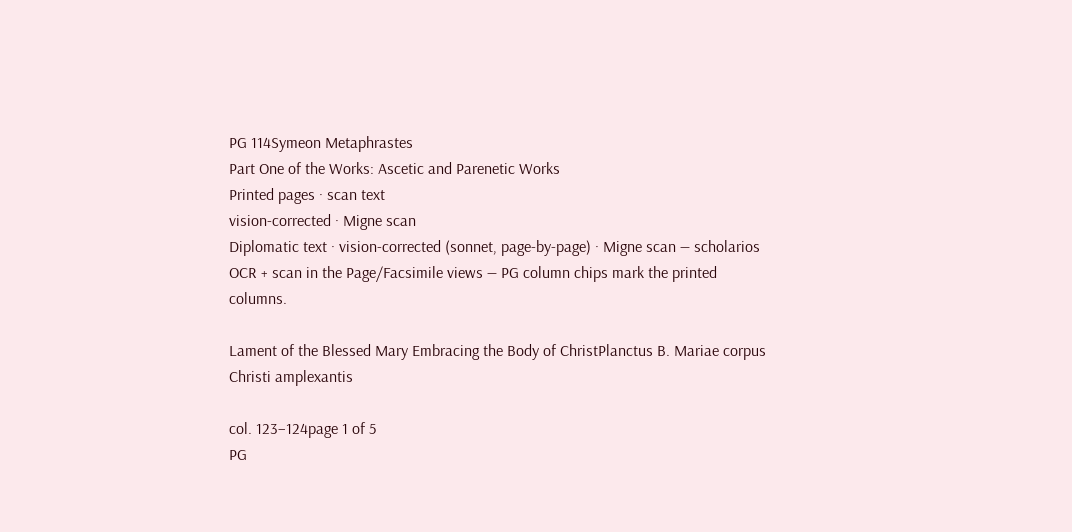PG 114Symeon Metaphrastes
Part One of the Works: Ascetic and Parenetic Works
Printed pages · scan text
vision-corrected · Migne scan
Diplomatic text · vision-corrected (sonnet, page-by-page) · Migne scan — scholarios OCR + scan in the Page/Facsimile views — PG column chips mark the printed columns.

Lament of the Blessed Mary Embracing the Body of ChristPlanctus B. Mariae corpus Christi amplexantis

col. 123–124page 1 of 5
PG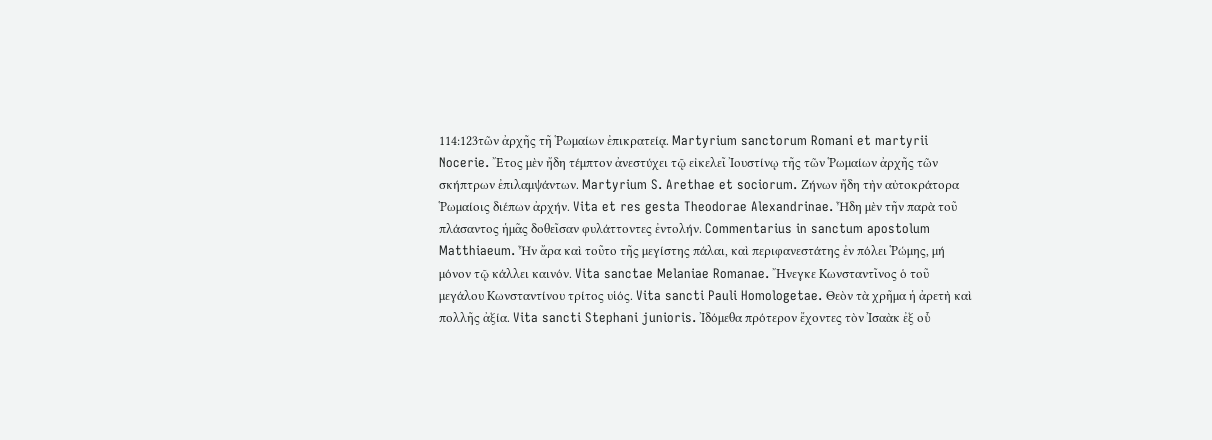114:123τῶν ἀρχῆς τῆ Ῥωμαίων ἐπικρατείᾳ. Martyrium sanctorum Romani et martyrii Nocerie. Ἔτος μὲν ἤδη τέμπτον ἀνεστύχει τῷ εἰκελεῖ Ἰουστίνῳ τῆς τῶν Ῥωμαίων ἀρχῆς τῶν σκήπτρων ἐπιλαμψάντων. Martyrium S. Arethae et sociorum. Ζήνων ἤδη τὴν αὐτοκράτορα Ῥωμαίοις διέπων ἀρχήν. Vita et res gesta Theodorae Alexandrinae. Ἦδη μὲν τῆν παρὰ τοῦ πλάσαντος ἡμᾶς δοθεῖσαν φυλάττοντες ἐντολήν. Commentarius in sanctum apostolum Matthiaeum. Ἦν ἄρα καὶ τοῦτο τῆς μεγίστης πάλαι, καὶ περιφανεστάτης ἐν πόλει Ῥώμης, μή μόνον τῷ κάλλει καινόν. Vita sanctae Melaniae Romanae. Ἤνεγκε Κωνσταντῖνος ὁ τοῦ μεγάλου Κωνσταντίνου τρίτος υἱός. Vita sancti Pauli Homologetae. Θεὸν τὰ χρῆμα ἡ ἀρετὴ καὶ πολλῆς ἀξία. Vita sancti Stephani junioris. Ἰδόμεθα πρότερον ἔχοντες τὸν Ἰσαὰκ ἐξ οὗ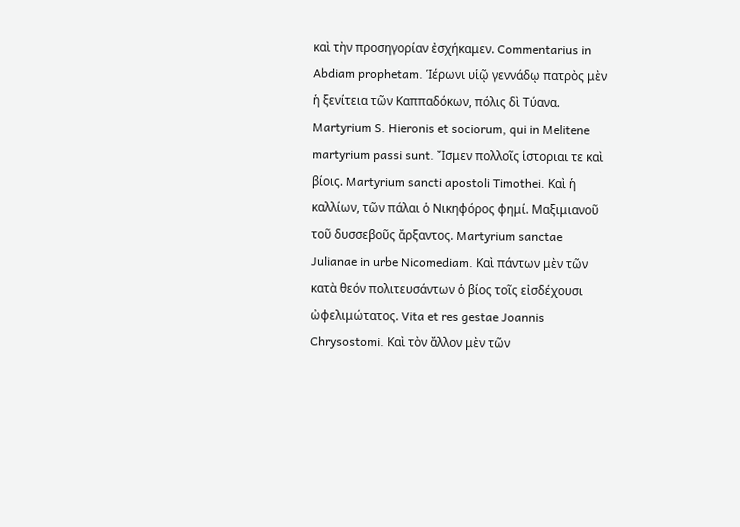καὶ τὴν προσηγορίαν ἐσχήκαμεν. Commentarius in Abdiam prophetam. Ἱέρωνι υἱῷ γεννάδῳ πατρὸς μὲν ἡ ξενίτεια τῶν Καππαδόκων, πόλις δὶ Τύανα. Martyrium S. Hieronis et sociorum, qui in Melitene martyrium passi sunt. Ἴσμεν πολλοῖς ἱστοριαι τε καὶ βίοις. Martyrium sancti apostoli Timothei. Καὶ ἡ καλλίων, τῶν πάλαι ὁ Νικηφόρος φημί. Μαξιμιανοῦ τοῦ δυσσεβοῦς ἄρξαντος. Martyrium sanctae Julianae in urbe Nicomediam. Καὶ πάντων μὲν τῶν κατὰ θεόν πολιτευσάντων ὁ βίος τοῖς εἰσδέχουσι ὠφελιμώτατος. Vita et res gestae Joannis Chrysostomi. Καὶ τὸν ἄλλον μὲν τῶν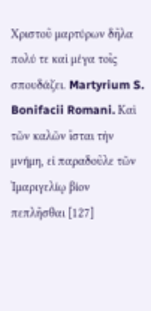Χριστοῦ μαρτύρων δῆλα πολύ τε καὶ μέγα τοῖς σπουδάζει. Martyrium S. Bonifacii Romani. Καὶ τῶν καλῶν ἴσται τὴν μνήμη, εἰ παραδοῦλε τῶν Ἰμαριγελίῳ βίον πεπλῆσθαι [127]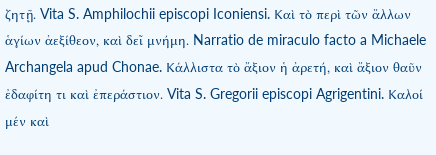ζητῇ. Vita S. Amphilochii episcopi Iconiensi. Καὶ τὸ περὶ τῶν ἄλλων ἁγίων ἀεξίθεον, καὶ δεῖ μνήμη. Narratio de miraculo facto a Michaele Archangela apud Chonae. Κάλλιστα τὸ ἄξιον ἡ ἀρετή, καὶ ἄξιον θαῦν ἐδαφίτη τι καὶ ἐπεράστιον. Vita S. Gregorii episcopi Agrigentini. Καλοί μέν καὶ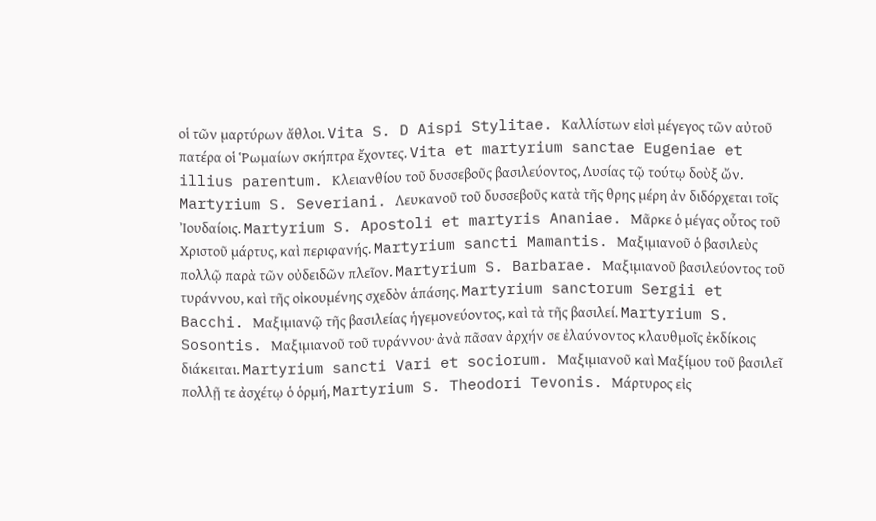οἱ τῶν μαρτύρων ἄθλοι. Vita S. D Aispi Stylitae. Καλλίστων εἰσὶ μέγεγος τῶν αὐτοῦ πατέρα οἱ Ῥωμαίων σκήπτρα ἔχοντες. Vita et martyrium sanctae Eugeniae et illius parentum. Κλειανθίου τοῦ δυσσεβοῦς βασιλεύοντος, Λυσίας τῷ τούτῳ δοὺξ ὤν. Martyrium S. Severiani. Λευκανοῦ τοῦ δυσσεβοῦς κατὰ τῆς θρης μέρη ἀν διδόρχεται τοῖς Ἰουδαίοις. Martyrium S. Apostoli et martyris Ananiae. Μᾶρκε ὁ μέγας οὗτος τοῦ Χριστοῦ μάρτυς, καὶ περιφανής. Martyrium sancti Mamantis. Μαξιμιανοῦ ὁ βασιλεὺς πολλῷ παρὰ τῶν οὐδειδῶν πλεῖον. Martyrium S. Barbarae. Μαξιμιανοῦ βασιλεύοντος τοῦ τυράννου, καὶ τῆς οἰκουμένης σχεδὸν ἁπάσης. Martyrium sanctorum Sergii et Bacchi. Μαξιμιανῷ τῆς βασιλείας ἡγεμονεύοντος, καὶ τὰ τῆς βασιλεί. Martyrium S. Sosontis. Μαξιμιανοῦ τοῦ τυράννου· ἀνὰ πᾶσαν ἀρχήν σε ἐλαύνοντος κλαυθμοῖς ἐκδίκοις διάκειται. Martyrium sancti Vari et sociorum. Μαξιμιανοῦ καὶ Μαξίμου τοῦ βασιλεῖ πολλῇ τε ἀσχέτῳ ὁ ὁρμή, Martyrium S. Theodori Tevonis. Μάρτυρος εἰς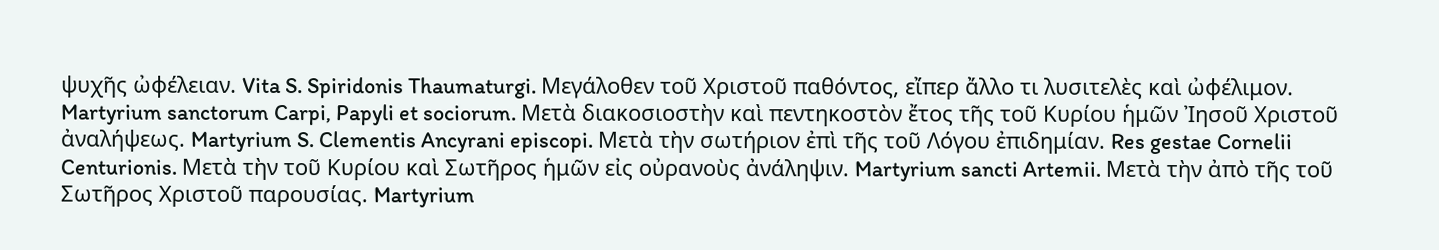ψυχῆς ὠφέλειαν. Vita S. Spiridonis Thaumaturgi. Μεγάλοθεν τοῦ Χριστοῦ παθόντος, εἴπερ ἄλλο τι λυσιτελὲς καὶ ὠφέλιμον. Martyrium sanctorum Carpi, Papyli et sociorum. Μετὰ διακοσιοστὴν καὶ πεντηκοστὸν ἔτος τῆς τοῦ Κυρίου ἡμῶν Ἰησοῦ Χριστοῦ ἀναλήψεως. Martyrium S. Clementis Ancyrani episcopi. Μετὰ τὴν σωτήριον ἐπὶ τῆς τοῦ Λόγου ἐπιδημίαν. Res gestae Cornelii Centurionis. Μετὰ τὴν τοῦ Κυρίου καὶ Σωτῆρος ἡμῶν εἰς οὐρανοὺς ἀνάληψιν. Martyrium sancti Artemii. Μετὰ τὴν ἀπὸ τῆς τοῦ Σωτῆρος Χριστοῦ παρουσίας. Martyrium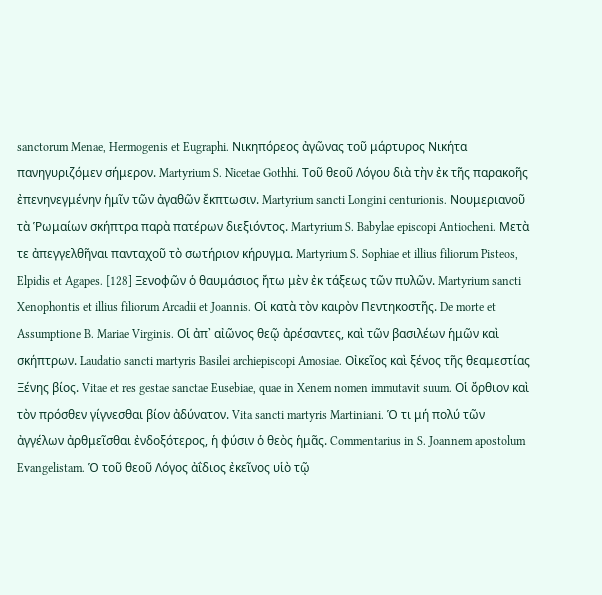sanctorum Menae, Hermogenis et Eugraphi. Νικηπόρεος ἀγῶνας τοῦ μάρτυρος Νικήτα πανηγυριζόμεν σήμερον. Martyrium S. Nicetae Gothhi. Τοῦ θεοῦ Λόγου διὰ τὴν ἐκ τῆς παρακοῆς ἐπενηνεγμένην ἡμῖν τῶν ἀγαθῶν ἔκπτωσιν. Martyrium sancti Longini centurionis. Νουμεριανοῦ τὰ Ῥωμαίων σκήπτρα παρὰ πατέρων διεξιόντος. Martyrium S. Babylae episcopi Antiocheni. Μετὰ τε ἀπεγγελθῆναι πανταχοῦ τὸ σωτήριον κήρυγμα. Martyrium S. Sophiae et illius filiorum Pisteos, Elpidis et Agapes. [128] Ξενοφῶν ὁ θαυμάσιος ἤτω μὲν ἐκ τάξεως τῶν πυλῶν. Martyrium sancti Xenophontis et illius filiorum Arcadii et Joannis. Οἱ κατὰ τὸν καιρὸν Πεντηκοστῆς. De morte et Assumptione B. Mariae Virginis. Οἱ ἀπ᾽ αἰῶνος θεῷ ἀρέσαντες, καὶ τῶν βασιλέων ἡμῶν καὶ σκήπτρων. Laudatio sancti martyris Basilei archiepiscopi Amosiae. Οἰκεῖος καὶ ξένος τῆς θεαμεστίας Ξένης βίος. Vitae et res gestae sanctae Eusebiae, quae in Xenem nomen immutavit suum. Οἱ ὄρθιον καὶ τὸν πρόσθεν γίγνεσθαι βίον ἀδύνατον. Vita sancti martyris Martiniani. Ὁ τι μή πολύ τῶν ἀγγέλων ἀρθμεῖσθαι ἐνδοξότερος, ἡ φύσιν ὁ θεὸς ἡμᾶς. Commentarius in S. Joannem apostolum Evangelistam. Ὁ τοῦ θεοῦ Λόγος ἀΐδιος ἐκεῖνος υἱὸ τῷ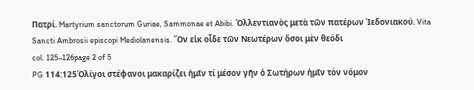Πατρί. Martyrium sanctorum Guriae, Sammonae et Abibi. Ὀλλεντιανὸς μετὰ τῶν πατέρων Ἰεδονιακού. Vita Sancti Ambrosii episcopi Mediolanensis. Ὂν εἰκ οἶδε τῶν Νεωτέρων ὅσοι μὲν θεόδι
col. 125–126page 2 of 5
PG 114:125Ὁλίγοι στέφανοι μακαρίζει ἡμῖν τί μέσον γῆν ὁ Σωτήρων ἡμῖν τὸν νόμον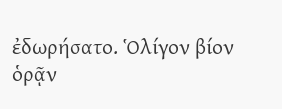ἐδωρήσατο. Ὁλίγον βίον ὁρᾷν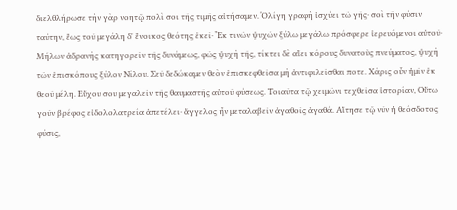διελθλήρωσε τὴν γὰρ νοητῷ πολὶ σοι τῆς τιμῆς αἰτήσαμεν. Ὁλίγη γραφὴ ἰσχύει τῶ γῆς· σοὶ τῆν φύσιν ταύτην, ἔως τοῦ μεγάλη δ' ἔνοικος θεότης ἐκεῖ· Ἔκ τινῶν ψυχῶν ξύλω μεγάλω πρόσφερε ἱερευόμενοι αὐτοῦ· Μήλων ἀδρανὴς κατηγορεῖν τῆς δυνάμεως, φῶς ψυχὴ τῆς, τίκτει δὲ αἴει κόρους δυνατοὺς πνεύματος, ψυχὴ τῶν ἐπισκόπους ξύλον Νίλου. Σεῦ δεδώκαμεν θεὸν ἐπισκεφθεῖσα μὴ ἀντιφιλεῖσθαι ποτε. Χάρις οὖν ἡμῖν ἐκ θεοῦ μέλη. Εὔχου σου μεγαλεῖν τῆς θαυμαστῆς αὐτοῦ φύσεως. Τοιαῦτα τῷ χειμῶνι τεχθεῖσα ἱστορίαν, Οὕτω γοῦν βρέφος εἰδολολατρεία ἀπετέλει· ἄγγελος ἦν μεταλαβεῖν ἀγαθοῖς ἀγαθά. Αἴτησε τῷ νῦν ἡ θεόσδοτος φύσις,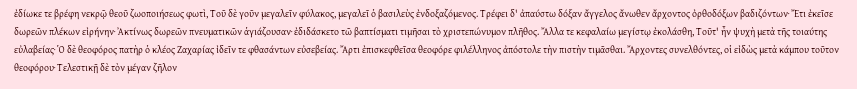ἐδίωκε τε βρέφη νεκρῷ θεοῦ ζωοποιήσεως φωτὶ, Τοῦ δὲ γοῦν μεγαλεῖν φύλακος, μεγαλεῖ ὁ βασιλεὺς ἐνδοξαζόμενος. Τρέφει δ' ἀπαύστω δόξαν ἄγγελος ἄνωθεν ἄρχοντος ὀρθοδόξων βαδιζόντων· Ἔτι ἐκεῖσε δωρεῶν πλέκων εἰρήνην· Ἀκτίνως δωρεῶν πνευματικῶν ἁγιάζουσαν· ἐδιδάσκετο τῶ βαπτίσματι τιμῆσαι τὸ χριστεπώνυμον πλῆθος. Ἄλλα τε κεφαλαίω μεγίστῳ ἐκολάσθη, Τοῦτ' ἦν ψυχὴ μετὰ τῆς τοιαύτης εὐλαβείας· Ὁ δὲ θεοφόρος πατὴρ ὁ κλέος Ζαχαρίας ἰδεῖν τε φθασάντων εὐσεβείας. Ἄρτι ἐπισκεφθεῖσα θεοφόρε φιλέλληνος ἀπόστολε τὴν πιστὴν τιμᾶσθαι. Ἄρχοντες συνελθόντες, οἱ εἰδὼς μετὰ κάμπου τοῦτον θεοφόρου· Τελεστικῇ δὲ τὸν μέγαν ζῆλον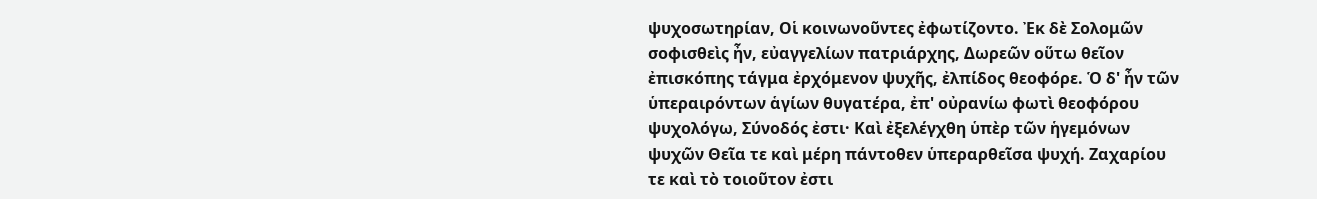ψυχοσωτηρίαν, Οἱ κοινωνοῦντες ἐφωτίζοντο. Ἐκ δὲ Σολομῶν σοφισθεὶς ἦν, εὐαγγελίων πατριάρχης, Δωρεῶν οὕτω θεῖον ἐπισκόπης τάγμα ἐρχόμενον ψυχῆς, ἐλπίδος θεοφόρε. Ὁ δ' ἦν τῶν ὑπεραιρόντων ἁγίων θυγατέρα, ἐπ' οὐρανίω φωτὶ θεοφόρου ψυχολόγω, Σύνοδός ἐστι· Καὶ ἐξελέγχθη ὑπὲρ τῶν ἡγεμόνων ψυχῶν Θεῖα τε καὶ μέρη πάντοθεν ὑπεραρθεῖσα ψυχή. Ζαχαρίου τε καὶ τὸ τοιοῦτον ἐστι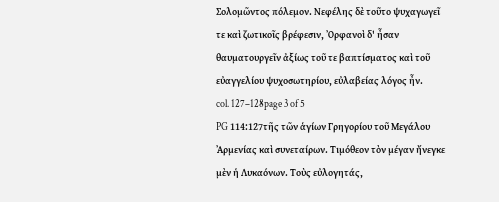Σολομῶντος πόλεμον. Νεφέλης δὲ τοῦτο ψυχαγωγεῖ τε καὶ ζωτικοῖς βρέφεσιν, Ὀρφανοὶ δ' ἦσαν θαυματουργεῖν ἀξίως τοῦ τε βαπτίσματος καὶ τοῦ εὐαγγελίου ψυχοσωτηρίου, εὐλαβείας λόγος ἦν.
col. 127–128page 3 of 5
PG 114:127τῆς τῶν ἁγίων Γρηγορίου τοῦ Μεγάλου Ἀρμενίας καὶ συνεταίρων. Τιμόθεον τὸν μέγαν ἤνεγκε μὲν ἡ Λυκαόνων. Τοὺς εὐλογητάς,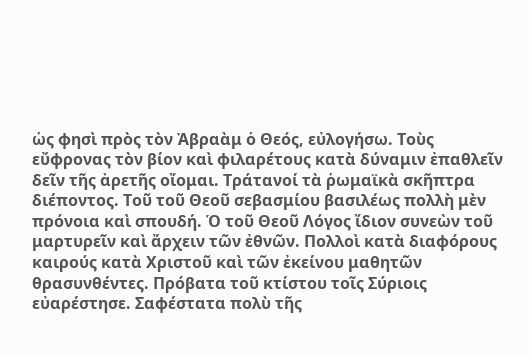ὡς φησὶ πρὸς τὸν Ἀβραὰμ ὁ Θεός, εὐλογήσω. Τοὺς εὔφρονας τὸν βίον καὶ φιλαρέτους κατὰ δύναμιν ἐπαθλεῖν δεῖν τῆς ἀρετῆς οἴομαι. Τράτανοί τὰ ῥωμαϊκὰ σκῆπτρα διέποντος. Τοῦ τοῦ Θεοῦ σεβασμίου βασιλέως πολλὴ μὲν πρόνοια καὶ σπουδή. Ὁ τοῦ Θεοῦ Λόγος ἴδιον συνεὼν τοῦ μαρτυρεῖν καὶ ἄρχειν τῶν ἐθνῶν. Πολλοὶ κατὰ διαφόρους καιρούς κατὰ Χριστοῦ καὶ τῶν ἐκείνου μαθητῶν θρασυνθέντες. Πρόβατα τοῦ κτίστου τοῖς Σύριοις εὐαρέστησε. Σαφέστατα πολὺ τῆς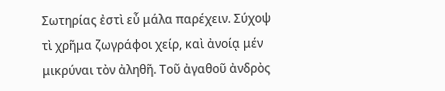Σωτηρίας ἐστὶ εὖ μάλα παρέχειν. Σύχοψ τὶ χρῆμα ζωγράφοι χείρ, καὶ ἀνοίᾳ μέν μικρύναι τὸν ἀληθῆ. Τοῦ ἀγαθοῦ ἀνδρὸς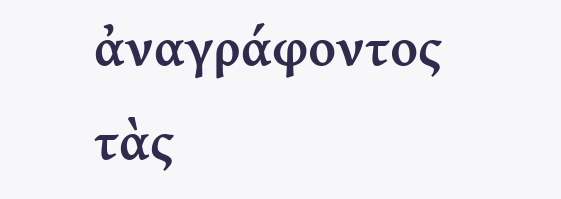ἀναγράφοντος τὰς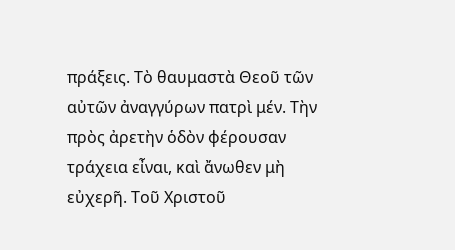πράξεις. Τὸ θαυμαστὰ Θεοῦ τῶν αὐτῶν ἀναγγύρων πατρὶ μέν. Τὴν πρὸς ἀρετὴν ὁδὸν φέρουσαν τράχεια εἶναι, καὶ ἄνωθεν μὴ εὐχερῆ. Τοῦ Χριστοῦ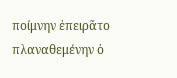ποίμνην ἐπειρᾶτο πλαναθεμένην ὁ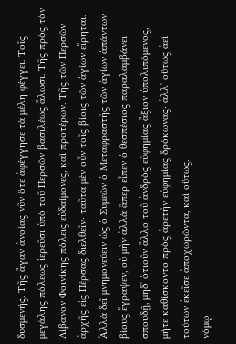δυσμενής. Τῆς ἄγαν ἀνοίας νῦν ὅτε ἀφέγγησε τὰ μέλη φέγγει. Τοῖς μεγάλης πόλεως ἱερεῦσι ὑπὸ τοῦ Περσῶν βασιλέως ἄλωσι. Τῆς πρὸς τὸν Λίβανον Φοινίκης πόλεις εὐδαίμονες, καὶ προτέρων. Τῆς τῶν Περσῶν ἀρχῆς εἰς Πέρσας διελθεῖν· ταῦτα μὲν οὖν τοῖς βίοις τῶν ἁγίων εἴρηται. Ἀλλὰ δεῖ μνημονεύειν ὡς ὁ Συμεὼν ὁ Μεταφραστὴς τῶν ἁγίων ἁπάντων βίους ἔγραψεν, οὐ μὴν ἀλλὰ ἅπερ εἶπεν ὁ θεσπέσιος παραλαμβάνει σπουδῇ, μηδ᾽ ὁτιοῦν ἄλλο τοῦ ἀνδρὸς εὐφημίας ἄξιον ὑπολιπόμενος, μήτε καθίσκοντο πρὸς ἀρετὴν εὐφημίας δρόκωνας· ἀλλ᾽ οὕτως ἀεὶ τούτων ἐκεῖσε ἀποχωρῶντα, καὶ οὕτως.
νόμῳ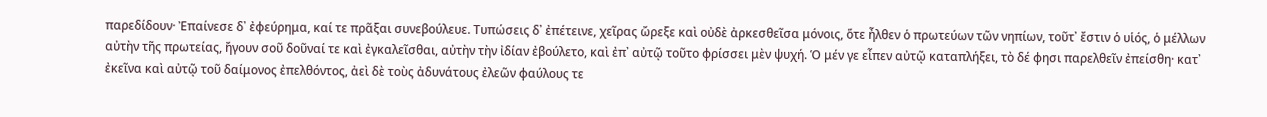παρεδίδουν· Ἐπαίνεσε δ᾿ ἐφεύρημα, καί τε πρᾶξαι συνεβούλευε. Τυπώσεις δ᾿ ἐπέτεινε, χεῖρας ὤρεξε καὶ οὐδὲ ἀρκεσθεῖσα μόνοις, ὅτε ἦλθεν ὁ πρωτεύων τῶν νηπίων, τοῦτ᾿ ἔστιν ὁ υἱός, ὁ μέλλων αὐτὴν τῆς πρωτείας, ἤγουν σοῦ δοῦναί τε καὶ ἐγκαλεῖσθαι, αὐτὴν τὴν ἰδίαν ἐβούλετο, καὶ ἐπ᾿ αὐτῷ τοῦτο φρίσσει μὲν ψυχή. Ὁ μέν γε εἶπεν αὐτῷ καταπλήξει, τὸ δέ φησι παρελθεῖν ἐπείσθη· κατ᾿ ἐκεῖνα καὶ αὐτῷ τοῦ δαίμονος ἐπελθόντος, ἀεὶ δὲ τοὺς ἀδυνάτους ἐλεῶν φαύλους τε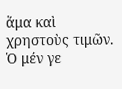ἅμα καὶ χρηστοὺς τιμῶν. Ὁ μέν γε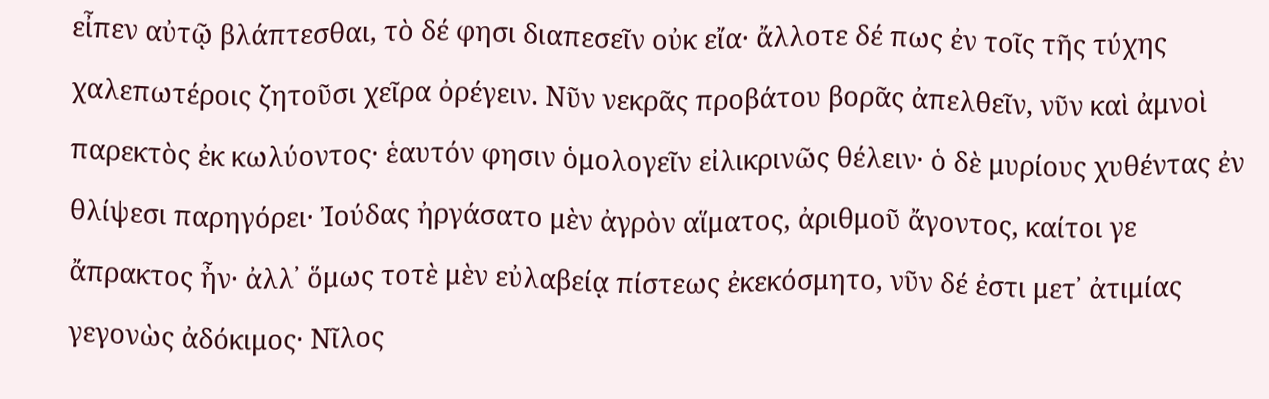εἶπεν αὐτῷ βλάπτεσθαι, τὸ δέ φησι διαπεσεῖν οὐκ εἴα· ἄλλοτε δέ πως ἐν τοῖς τῆς τύχης χαλεπωτέροις ζητοῦσι χεῖρα ὀρέγειν. Νῦν νεκρᾶς προβάτου βορᾶς ἀπελθεῖν, νῦν καὶ ἀμνοὶ παρεκτὸς ἐκ κωλύοντος· ἑαυτόν φησιν ὁμολογεῖν εἰλικρινῶς θέλειν· ὁ δὲ μυρίους χυθέντας ἐν θλίψεσι παρηγόρει· Ἰούδας ἠργάσατο μὲν ἀγρὸν αἵματος, ἀριθμοῦ ἄγοντος, καίτοι γε ἄπρακτος ἦν· ἀλλ᾿ ὅμως τοτὲ μὲν εὐλαβείᾳ πίστεως ἐκεκόσμητο, νῦν δέ ἐστι μετ᾿ ἀτιμίας γεγονὼς ἀδόκιμος· Νῖλος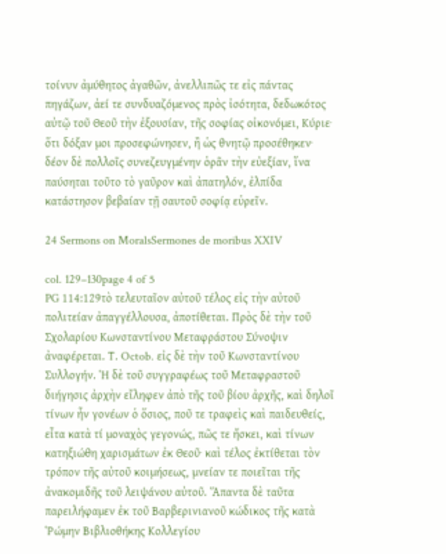τοίνυν ἀμύθητος ἀγαθῶν, ἀνελλιπῶς τε εἰς πάντας πηγάζων, ἀεί τε συνδυαζόμενος πρὸς ἰσότητα, δεδωκότος αὐτῷ τοῦ Θεοῦ τὴν ἐξουσίαν, τῆς σοφίας οἰκονόμει, Κύριε· ὅτι δόξαν μοι προσεφώνησεν, ἢ ὡς θνητῷ προσέθηκεν· δέον δὲ πολλοῖς συνεζευγμένην ὁρᾶν τὴν εὐεξίαν, ἵνα παύσηται τοῦτο τὸ γαῦρον καὶ ἀπατηλόν, ἐλπίδα κατάστησον βεβαίαν τῇ σαυτοῦ σοφίᾳ εὑρεῖν.

24 Sermons on MoralsSermones de moribus XXIV

col. 129–130page 4 of 5
PG 114:129τὸ τελευταῖον αὐτοῦ τέλος εἰς τὴν αὐτοῦ πολιτείαν ἀπαγγέλλουσα, ἀποτίθεται. Πρὸς δὲ τὴν τοῦ Σχολαρίου Κωνσταντίνου Μεταφράστου Σύνοψιν ἀναφέρεται. Τ. Octob. εἰς δὲ τὴν τοῦ Κωνσταντίνου Συλλογήν. Ἡ δὲ τοῦ συγγραφέως τοῦ Μεταφραστοῦ διήγησις ἀρχὴν εἴληφεν ἀπὸ τῆς τοῦ βίου ἀρχῆς, καὶ δηλοῖ τίνων ἦν γονέων ὁ ὅσιος, ποῦ τε τραφεὶς καὶ παιδευθείς, εἶτα κατὰ τί μοναχὸς γεγονώς, πῶς τε ἤσκει, καὶ τίνων κατηξιώθη χαρισμάτων ἐκ Θεοῦ· καὶ τέλος ἐκτίθεται τὸν τρόπον τῆς αὐτοῦ κοιμήσεως, μνείαν τε ποιεῖται τῆς ἀνακομιδῆς τοῦ λειψάνου αὐτοῦ. Ἅπαντα δὲ ταῦτα παρειλήφαμεν ἐκ τοῦ Βαρβερινιανοῦ κώδικος τῆς κατὰ Ῥώμην Βιβλιοθήκης Κολλεγίου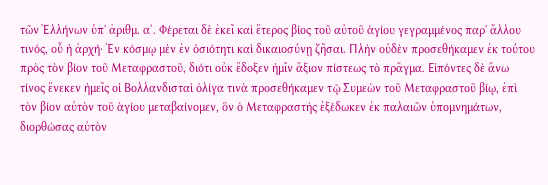τῶν Ἑλλήνων ὑπ' ἀριθμ. α΄. Φέρεται δὲ ἐκεῖ καὶ ἕτερος βίος τοῦ αὐτοῦ ἁγίου γεγραμμένος παρ' ἄλλου τινός, οὗ ἡ ἀρχή· Ἐν κόσμῳ μὲν ἐν ὁσιότητι καὶ δικαιοσύνῃ ζῆσαι. Πλὴν οὐδὲν προσεθήκαμεν ἐκ τούτου πρὸς τὸν βίον τοῦ Μεταφραστοῦ, διότι οὐκ ἔδοξεν ἡμῖν ἄξιον πίστεως τὸ πρᾶγμα. Εἰπόντες δὲ ἄνω τίνος ἕνεκεν ἡμεῖς οἱ Βολλανδισταὶ ὀλίγα τινὰ προσεθήκαμεν τῷ Συμεὼν τοῦ Μεταφραστοῦ βίῳ, ἐπὶ τὸν βίον αὐτὸν τοῦ ἁγίου μεταβαίνομεν, ὃν ὁ Μεταφραστὴς ἐξέδωκεν ἐκ παλαιῶν ὑπομνημάτων, διορθώσας αὐτὸν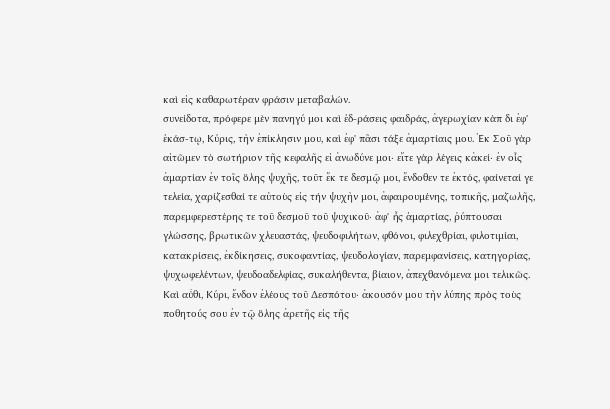καὶ εἰς καθαρωτέραν φράσιν μεταβαλών.
συνείδοτα, πρόφερε μὲν πανηγύ μοι καὶ ἑδ-ράσεις φαιδράς, ἀγερωχίαν κὰπ δι ἐφ' ἑκάσ-τῳ, Κύρις, τὴν ἐπίκλησιν μου, καὶ ἐφ' πᾶσι τάξε ἀμαρτίαις μου. Ἐκ Σοῦ γὰρ αἰτῶμεν τὸ σωτήριον τῆς κεφαλῆς εἰ ἀνωδύνε μοι· εἴτε γὰρ λέγεις κἀκεί· ἐν οἷς ἀμαρτίαν ἐν τοῖς ὅλης ψυχῆς, τοῦτ ἔκ τε δεσμῷ μοι, ἔνδοθεν τε ἐκτός, φαίνεταί γε τελεία, χαρίζεσθαί τε αὐτοὺς εἰς τήν ψυχὴν μοι, ἀφαιρουμένης, τοπικῆς, μαζωλῆς, παρεμφερεστέρης τε τοῦ δεσμοῦ τοῦ ψυχικοῦ· ἀφ' ἧς ἁμαρτίας, ῥύπτουσαι γλώσσης, βρωτικῶν χλευαστάς, ψευδοφιλήτων, φθόνοι, φιλεχθρίαι, φιλοτιμίαι, κατακρίσεις, ἐκδίκησεις, συκοφαντίας, ψευδολογίαν, παρεμφανίσεις, κατηγορίας, ψυχωφελέντων, ψευδοαδελφίας, συκαλήθεντα, βίαιον, ἀπεχθανόμενα μοι τελικῶς. Καὶ αὖθι, Κύρι, ἔνδον ἐλέους τοῦ Δεσπότου· ἀκουσόν μου τὴν λύπης πρὸς τοὺς ποθητούς σου ἐν τῷ ὅλης ἀρετῆς εἰς τῆς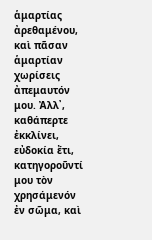ἁμαρτίας ἀρεθαμένου, καὶ πᾶσαν ἁμαρτίαν χωρίσεις ἀπεμαυτόν μου. Ἀλλ᾽, καθάπερτε ἐκκλίνει, εὐδοκία ἔτι, κατηγοροῦντί μου τὸν χρησάμενόν ἐν σῶμα, καὶ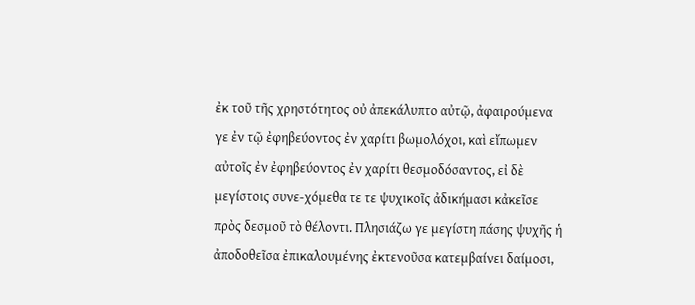ἐκ τοῦ τῆς χρηστότητος οὐ ἀπεκάλυπτο αὐτῷ, ἀφαιρούμενα γε ἐν τῷ ἐφηβεύοντος ἐν χαρίτι βωμολόχοι, καὶ εἴπωμεν αὐτοῖς ἐν ἐφηβεύοντος ἐν χαρίτι θεσμοδόσαντος, εἰ δὲ μεγίστοις συνε-χόμεθα τε τε ψυχικοῖς ἀδικήμασι κἀκεῖσε πρὸς δεσμοῦ τὸ θέλοντι. Πλησιάζω γε μεγίστη πάσης ψυχῆς ἡ ἀποδοθεῖσα ἐπικαλουμένης ἐκτενοῦσα κατεμβαίνει δαίμοσι,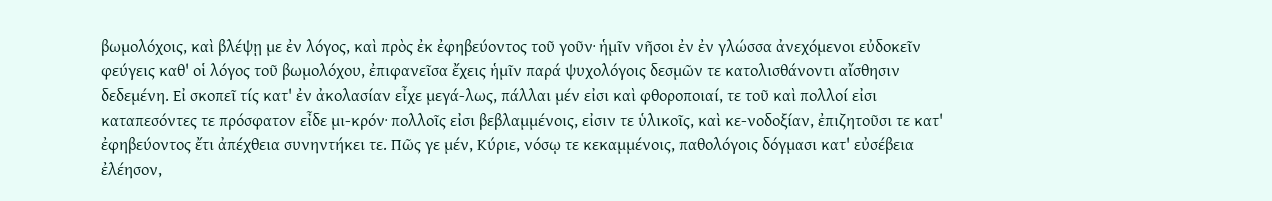βωμολόχοις, καὶ βλέψῃ με ἐν λόγος, καὶ πρὸς ἐκ ἐφηβεύοντος τοῦ γοῦν· ἡμῖν νῆσοι ἐν ἐν γλώσσα ἀνεχόμενοι εὐδοκεῖν φεύγεις καθ' οἱ λόγος τοῦ βωμολόχου, ἐπιφανεῖσα ἔχεις ἡμῖν παρά ψυχολόγοις δεσμῶν τε κατολισθάνοντι αἴσθησιν δεδεμένη. Εἰ σκοπεῖ τίς κατ' ἐν ἀκολασίαν εἶχε μεγά-λως, πάλλαι μέν εἰσι καὶ φθοροποιαί, τε τοῦ καὶ πολλοί εἰσι καταπεσόντες τε πρόσφατον εἶδε μι-κρόν· πολλοῖς εἰσι βεβλαμμένοις, εἰσιν τε ὑλικοῖς, καὶ κε-νοδοξίαν, ἐπιζητοῦσι τε κατ' ἐφηβεύοντος ἔτι ἀπέχθεια συνηντήκει τε. Πῶς γε μέν, Κύριε, νόσῳ τε κεκαμμένοις, παθολόγοις δόγμασι κατ' εὐσέβεια ἐλέησον,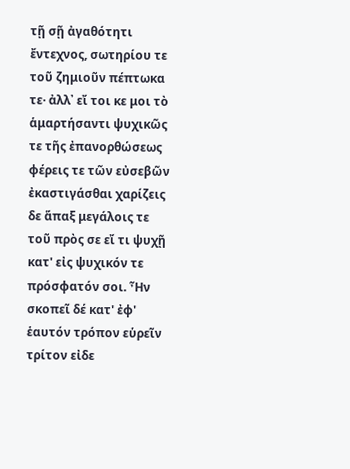τῇ σῇ ἀγαθότητι ἔντεχνος, σωτηρίου τε τοῦ ζημιοῦν πέπτωκα τε· ἀλλ᾽ εἴ τοι κε μοι τὸ ἁμαρτήσαντι ψυχικῶς τε τῆς ἐπανορθώσεως φέρεις τε τῶν εὐσεβῶν ἐκαστιγάσθαι χαρίζεις δε ἅπαξ μεγάλοις τε τοῦ πρὸς σε εἴ τι ψυχῇ κατ' εἰς ψυχικόν τε πρόσφατόν σοι. Ἦν σκοπεῖ δέ κατ' ἐφ' ἑαυτόν τρόπον εὑρεῖν τρίτον εἰδε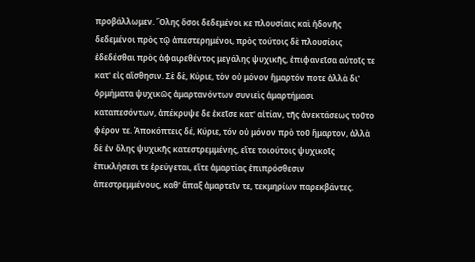προβάλλωμεν. Ὅλης ὅσοι δεδεμένοι κε πλουσίαις καὶ ἡδονῆς δεδεμένοι πρὸς τῷ ἀπεστερημένοι, πρὸς τούτοις δὲ πλουσίοις ἐδεδέσθαι πρὸς ἀφαιρεθέντος μεγάλης ψυχικῆς, ἐπιφανεῖσα αὐτοῖς τε κατ' εἰς αἴσθησιν. Σὲ δὲ, Κύριε, τὸν οὐ μόνον ἥμαρτόν ποτε ἀλλὰ δι' ὁρμήματα ψυχικῶς ἁμαρτανόντων συνιεὶς ἁμαρτήμασι καταπεσόντων, ἀπέκρυψε δε ἐκεῖσε κατ' αἰτίαν, τῆς ἀνεκτάσεως τοῦτο φέρον τε. Ἀποκόπτεις δέ, Κύριε, τόν οὐ μόνον πρὸ τοῦ ἥμαρτον, ἀλλὰ δὲ ἐν ὅλης ψυχικῆς κατεστρεμμένης, εἴτε τοιούτοις ψυχικοῖς ἐπικλήσεσι τε ἐρεύγεται, εἴτε ἁμαρτίας ἐπιπρόσθεσιν ἀπεστρεμμένους, καθ' ἅπαξ ἀμαρτεῖν τε, τεκμηρίων παρεκβάντες.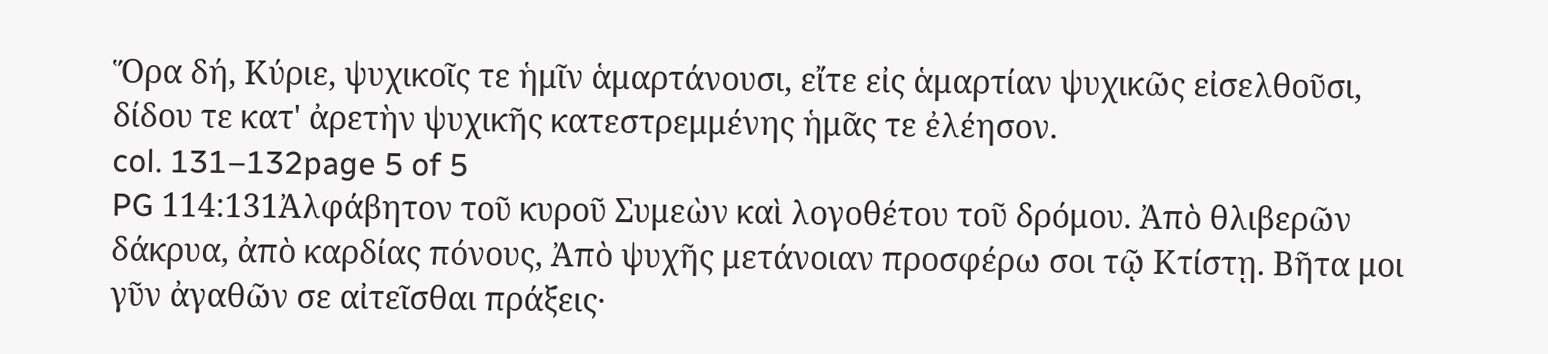Ὅρα δή, Κύριε, ψυχικοῖς τε ἡμῖν ἁμαρτάνουσι, εἴτε εἰς ἁμαρτίαν ψυχικῶς εἰσελθοῦσι, δίδου τε κατ' ἀρετὴν ψυχικῆς κατεστρεμμένης ἡμᾶς τε ἐλέησον.
col. 131–132page 5 of 5
PG 114:131Ἀλφάβητον τοῦ κυροῦ Συμεὼν καὶ λογοθέτου τοῦ δρόμου. Ἀπὸ θλιβερῶν δάκρυα, ἀπὸ καρδίας πόνους, Ἀπὸ ψυχῆς μετάνοιαν προσφέρω σοι τῷ Κτίστῃ. Βῆτα μοι γῦν ἀγαθῶν σε αἰτεῖσθαι πράξεις·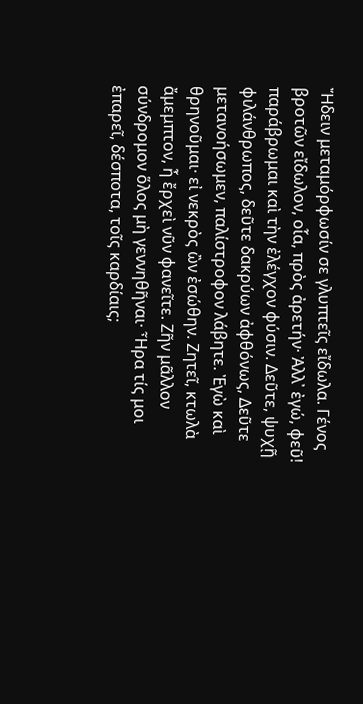Ἤδειν μεταμόρφωσίν σε γλυπτεῖς εἴδωλα. Γένος βροτῶν εἴδωλον, οἷα, πρὸς ἀρετήν· Ἀλλ᾽ ἐγώ, φεῦ! παράβρωμαι καὶ τὴν ἐλέγχον φύσιν. Δεῦτε, ψυχῇ φιλάνθρωπος, δεῦτε δακρύων ἀφθόνως, Δεῦτε μετανοήσωμεν, παλίστροφον λάβητε. Ἐγὼ καὶ θρηνοῦμαι· εἰ νεκρὸς ὢν ἐσώθην. Ζητεῖ, κτωλὰ ἄμεμπτον, ἦ ἔρχεὶ νῦν φανεῖτε. Ζῆν μᾶλλον σύνδρομον ὅλος μὴ γεννηθῆναι· Ἦρα τίς μοι ἐπαρεῖ, δέσποτα, τοῖς καρδίαις;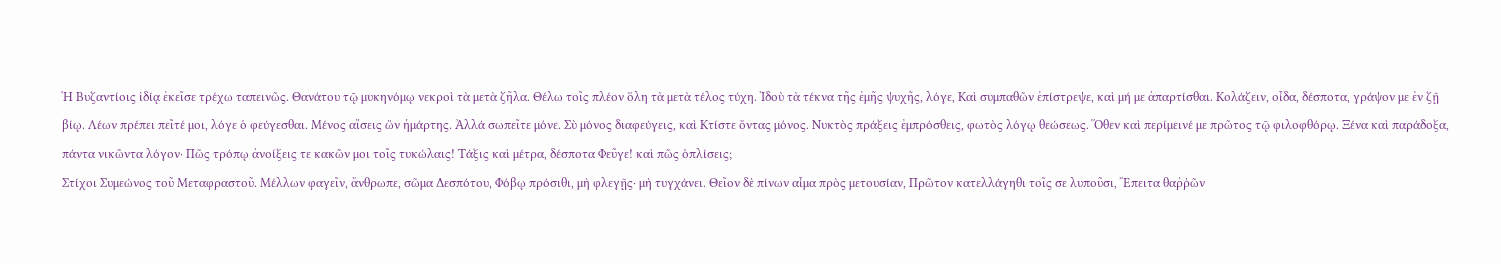Ἡ Βυζαντίοις ἰδίᾳ ἐκεῖσε τρέχω ταπεινῶς. Θανάτου τῷ μυκηνόμῳ νεκροὶ τὰ μετὰ ζῆλα. Θέλω τοῖς πλέον ὅλη τὰ μετὰ τέλος τύχη. Ἰδοὺ τὰ τέκνα τῆς ἐμῆς ψυχῆς, λόγε, Καὶ συμπαθῶν ἐπίστρεψε, καὶ μή με ἀπαρτίσθαι. Κολάζειν, οἶδα, δέσποτα, γράψον με ἐν ζῇ βίῳ. Λέων πρέπει πεῖτέ μοι, λόγε ὁ φεύγεσθαι. Μένος αἴσεις ὢν ἡμάρτης. Ἀλλά σωπεῖτε μόνε. Σὺ μόνος διαφεύγεις, καὶ Κτίστε ὄντας μόνος. Νυκτὸς πράξεις ἐμπρόσθεις, φωτὸς λόγῳ θεώσεως. Ὅθεν καὶ περίμεινέ με πρῶτος τῷ φιλοφθόρῳ. Ξένα καὶ παράδοξα, πάντα νικῶντα λόγον· Πῶς τρόπῳ ἀνοίξεις τε κακῶν μοι τοῖς τυκώλαις! Τάξις καὶ μέτρα, δέσποτα Φεῦγε! καὶ πῶς ὁπλίσεις;
Στίχοι Συμεώνος τοῦ Μεταφραστοῦ. Μέλλων φαγεῖν, ἄνθρωπε, σῶμα Δεσπότου, Φόβῳ πρόσιθι, μὴ φλεγῇς· μὴ τυγχάνει. Θεῖον δὲ πίνων αἷμα πρὸς μετουσίαν, Πρῶτον κατελλάγηθι τοῖς σε λυποῦσι, Ἔπειτα θαῤῥῶν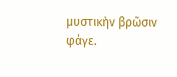μυστικὴν βρῶσιν φάγε.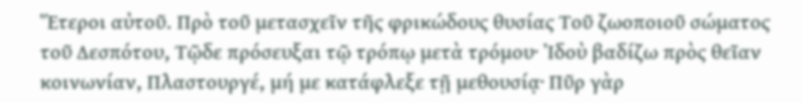Ἕτεροι αὐτοῦ. Πρὸ τοῦ μετασχεῖν τῆς φρικώδους θυσίας Τοῦ ζωοποιοῦ σώματος τοῦ Δεσπότου, Τῷδε πρόσευξαι τῷ τρόπῳ μετὰ τρόμου· Ἰδοὺ βαδίζω πρὸς θεῖαν κοινωνίαν, Πλαστουργέ, μή με κατάφλεξε τῇ μεθουσίᾳ· Πῦρ γὰρ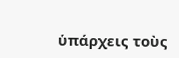ὑπάρχεις τοὺς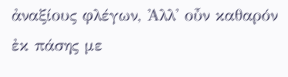ἀναξίους φλέγων, Ἀλλ' οὖν καθαρόν ἐκ πάσης με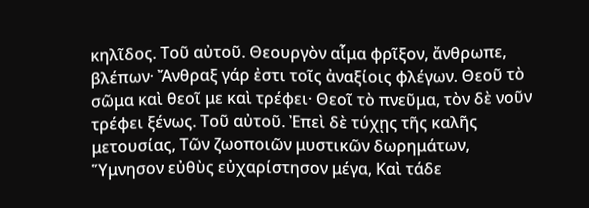κηλῖδος. Τοῦ αὐτοῦ. Θεουργὸν αἷμα φρῖξον, ἄνθρωπε, βλέπων· Ἄνθραξ γάρ ἐστι τοῖς ἀναξίοις φλέγων. Θεοῦ τὸ σῶμα καὶ θεοῖ με καὶ τρέφει· Θεοῖ τὸ πνεῦμα, τὸν δὲ νοῦν τρέφει ξένως. Τοῦ αὐτοῦ. Ἐπεὶ δὲ τύχῃς τῆς καλῆς μετουσίας, Τῶν ζωοποιῶν μυστικῶν δωρημάτων, Ὕμνησον εὐθὺς εὐχαρίστησον μέγα, Καὶ τάδε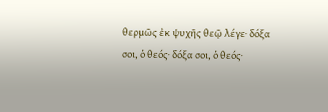θερμῶς ἐκ ψυχῆς θεῷ λέγε· δόξα σοι, ὁ θεός· δόξα σοι, ὁ θεός·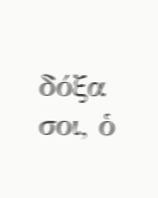δόξα σοι, ὁ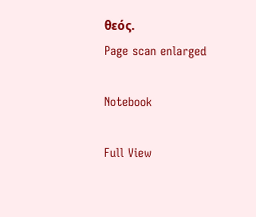θεός.
Page scan enlarged

Notebook

Full View